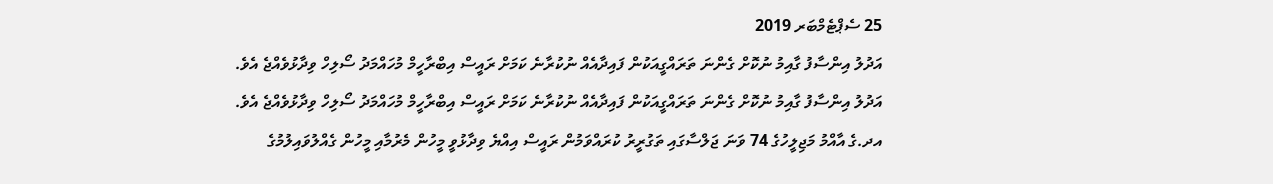25 ސެޕްޓެމްބަރ 2019
އަދުލު އިންސާފު ގާއިމު ނުކޮށް ގެންނަ ތަރައްގީއަކުން ފައިދާއެއް ނުކުރާނެ ކަމަށް ރައީސް އިބްރާހީމް މުހައްމަދު ސޯލިހް ވިދާޅުވެއްޖެ އެވެ.
އަދުލު އިންސާފު ގާއިމު ނުކޮށް ގެންނަ ތަރައްގީއަކުން ފައިދާއެއް ނުކުރާނެ ކަމަށް ރައީސް އިބްރާހީމް މުހައްމަދު ސޯލިހް ވިދާޅުވެއްޖެ އެވެ.
އދ.ގެ އާއްމު މަޖިލީހުގެ 74 ވަނަ ޖަލްސާގައި ތަގުރީރު ކުރައްވަމުން ރައީސް އިއްޔެ ވިދާޅުވީ މީހުން މެރުމާއި މީހުން ގެއްލުވައިލުމުގެ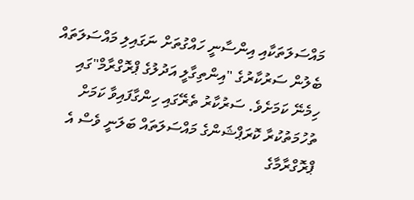މައްސަލަތަކާއި އިންސާނީ ހައްގުތަށް ނަގައިލި މައްސަލަތައް ބެލުން ސަރުކާރުގެ "އިންތިގާލީ އަދުލުގެ ޕްރޮގްރާމް"ގައި ހިމެނޭ ކަމަށެވެ. ސަރުކާރު ތެރޭގައި ހިންގާފައިވާ ކަމަށް ތުހުމަތުކުރާ ކޮރަޕްޝަންގެ މައްސަލަތައް ބަލަނީ ވެސް އެ ޕްރޮގްރާމާގެ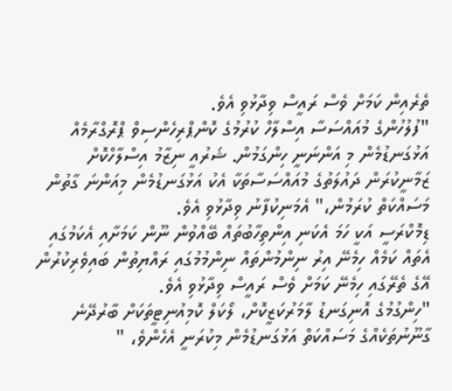ތެރެއިން ކަމަށް ވެސް ރައީސް ވިދާޅުވި އެވެ.
"ފުލުހުންގެ މުއައްސަސާ އިސްލާހް ކުރުމުގެ ކޮންޕްރިހެންސިވް ޕްރޮގްރާމެއް އަޅުގަނޑުމެން މި އަންނަނީ ހިންގަމުން. ޝަރުއީ ނިޒާމު އިސްލާހްކޮށް ޒަމާނީކުރަން ދައުލަތުގެ މުއައްސަސާތަކާ އެކު އަޅުގަނޑުމެން މިއަންނަ ގާތުން މަސައްކަތް ކުރަމުން،" އެމަނިކުފާނު ވިދާޅުވި އެވެ.
ޑިމޮކްރަސީ އަކީ ހަމަ އެކަނި އިންތިހާބުތައް ބޭއްވުން ނޫން ކަމަށާއި އެކަމުގައި އެތައް ކަމެއް ހިމެނޭ އިރު ނިންމުންތައް ނިންމުމުގައި ރައްޔިތުން ބައިވެރިކުރުން އޭގެ ތެރޭގައި ހިމެނޭ ކަމަށް ވެސް ރައީސް ވިދާޅުވި އެވެ.
"ހިންގުމުގެ އޮނިގަނޑު ލާމަރުކަޒީކޮށް، ލޯކަލް ކޮމިއުނިޓީތަކަށް ބާރުދޭނެ ގާނޫނުތަކެއްގެ މަސައްކަތް އަޅުގަނޑުމެން މިކުރަނީ އެހެންވެ، "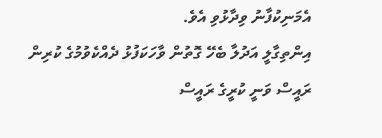އެމަނިކުފާނު ވިދާޅުވި އެވެ.
އިންތިގާލީ އަދުލާ ބެހޭ ގޮތުން ވާހަކަފުޅު ދެއްކެވުމުގެ ކުރިން ރައީސް ވަނީ ކުރީގެ ރައީސް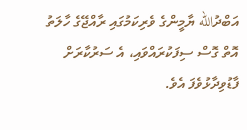އަބްދުالله ޔާމީންގެ ވެރިކަމުގައި ރާއްޖޭގެ ހާލަތު އޮތް ގޮސް ސިފަކުރައްވައި، އެ ސަރުކާރަށް ފާޑުވިދާޅުވެފަ އެވެ.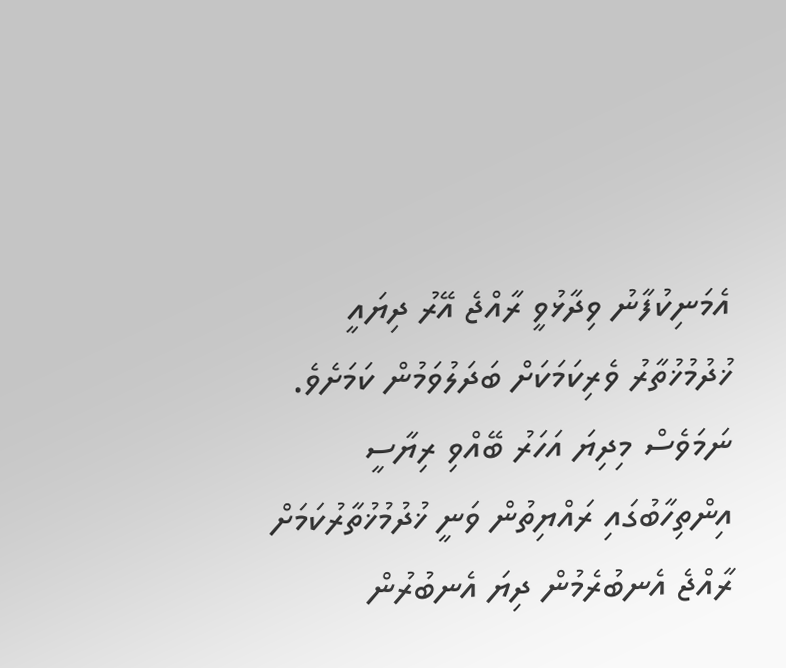އެމަނިކުފާނު ވިދާޅުވީ ރާއްޖެ އޭރު ދިޔައީ ޚުދުމުޚުތާރު ވެރިކަމަކަށް ބަދަލުވަމުން ކަމަށެވެ. ނަމަވެސް މިދިޔަ އަހަރު ބޭއްވި ރިޔާސީ އިންތިހާބުގައި ރައްޔިތުން ވަނީ ޚުދުމުޚުތާރުކަމަށް ރާއްޖެ އެނބުރެމުން ދިޔަ އެނބުރުން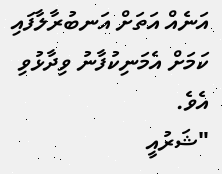އަނެއް އަތަށް އަނބުރާލާފައި ކަމަށް އެމަނިކުފާނު ވިދާޅުވި އެވެ.
"ޝަރުއީ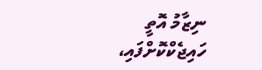ނިޒާމު އޮތީ ހައިޖެކްކޮށްފައި،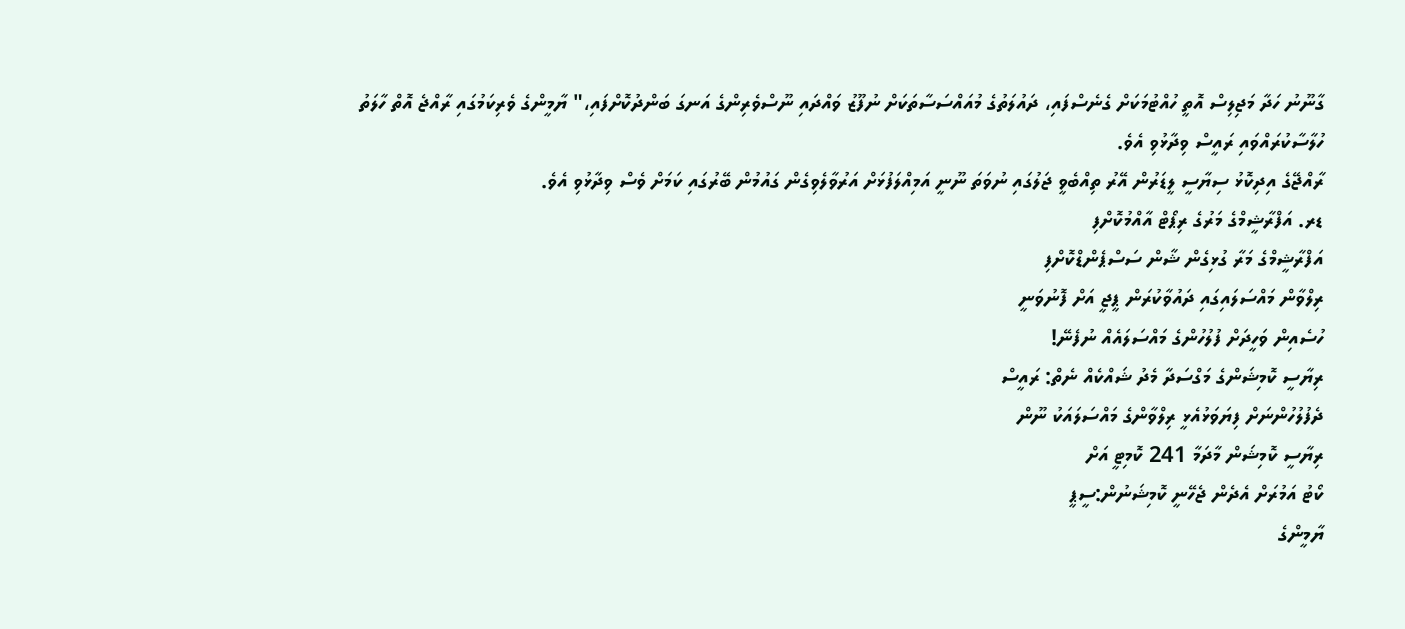ގާނޫނު ހަދާ މަޖިލިސް އޮތީ ހުއްޓުމަކަށް ގެނެސްފައި، ދައުލަތުގެ މުއައްސަސާތަކަށް ނުފޫޒު ވައްދައި ނޫސްވެރިންގެ އަނގަ ބަންދުކޮށްފައި،" ޔާމީންގެ ވެރިކަމުގައި ރާއްޖެ އޮތް ހާލަތު ހުލާސާކުރައްވައި ރައީސް ވިދާޅުވި އެވެ.
ރާއްޖޭގެ އިދިކޮޅު ސިޔާސީ ލީޑަރުން އޭރު ތިއްބެވީ ޖަލުގައި ނުވަތަ ނޫނީ އަމިއްލަފުޅަށް އަރުވާލެވިގެން ގައުމުން ބޭރުގައި ކަމަށް ވެސް ވިދާޅުވި އެވެ.
ޑރ. އަފްރާޝީމްގެ މަރުގެ ރިޕޯޓް އާއްމުކޮށްފި
އަފްރާޝީމްގެ މަރާ ގުޅިގެން ޝާން ސަސްޕެންޑްކޮށްފި
ރިލްވާން މައްސަލައިގައި ދައުވާކުރަން ޕީޖީ އަށް ފޮނުވަނީ
ހުސެއިން ވަހީދަށް ފުލުހުންގެ މައްސަލައެއް ނުފެނޭ!
ރިޔާސީ ކޮމިޝަންގެ މަގްސަދާ މެދު ޝައްކެއް ނެތް: ރައީސް
ދެފުލުހުންނަށް ފިޔަވަޅުއެޅީ ރިލްވާންގެ މައްސަލައަކު ނޫން
ރިޔާސީ ކޮމިޝަން މާދަމާ 241 ކޮމިޓީ އަށް
ކޯޓު އަމުރަށް އެދެން ޖެހޭނީ ކޮމިޝަނުން:ސީޕީ
ޔާމީންގެ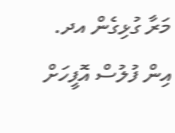މަރާ ގުޅިގެން އދ. އިން ފުލުސް އޮފީހަށް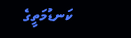ކަނޑުމަތީގެ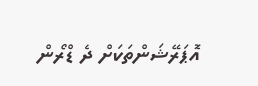އޮޕަރޭޝަންތަކަށް ދެ ޑްރޯން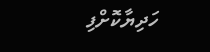ހަދިޔާކޮށްފި